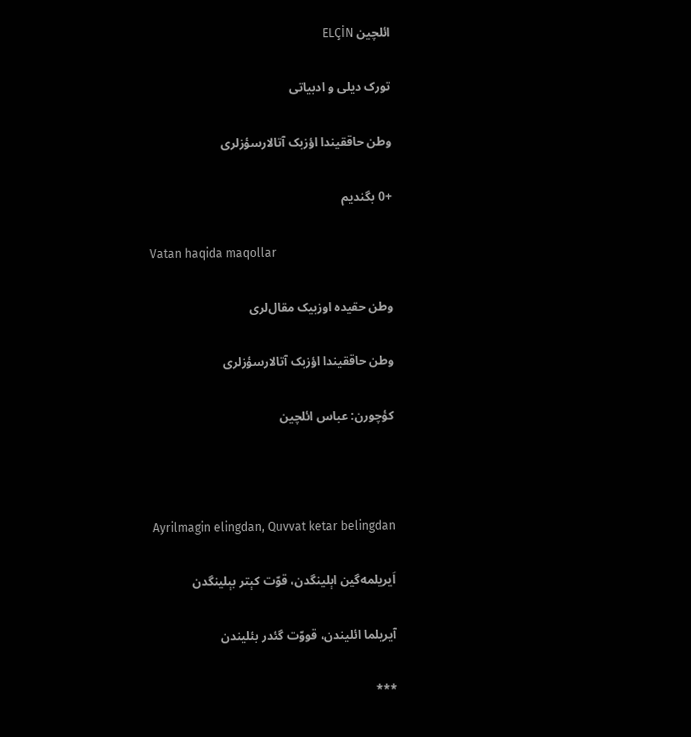ائلچین ELÇİN

تورک دیلی و ادبیاتی

وطن حاققیندا اؤزبک آتالارسؤزلری

+0 بگندیم

Vatan haqida maqollar

وطن حقیده اوزبیک مقال‌لری

وطن حاققیندا اؤزبک آتالارسؤزلری

کؤچورن: عباس ائلچین



Ayrilmagin elingdan, Quvvat ketar belingdan

اَیریلمه‌گین اېلینگدن، قوّت کېتر بېلینگدن

آیریلما ائلیندن، قووّت گئدر بئلیندن

***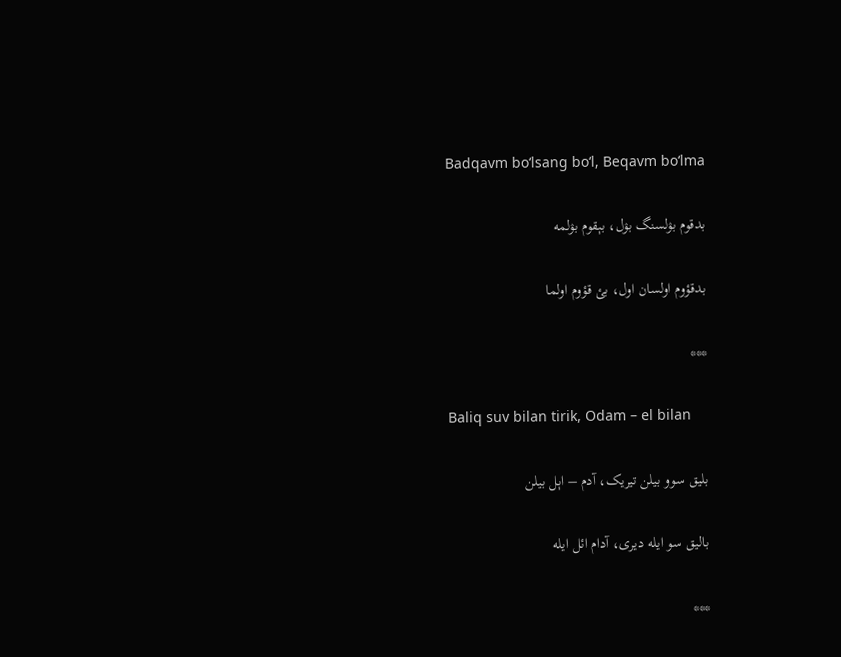Badqavm bo‘lsang bo‘l, Beqavm bo‘lma

بدقوم بۉلسنگ بۉل، بېقوم بۉلمه

بد‌قؤوم اولسان اول، بئ قؤوم اولما

***

Baliq suv bilan tirik, Odam – el bilan

بلیق سوو بیلن تیریک، آدم – اېل بیلن

بالیق سو ایله دیری، آدام ائل ایله

***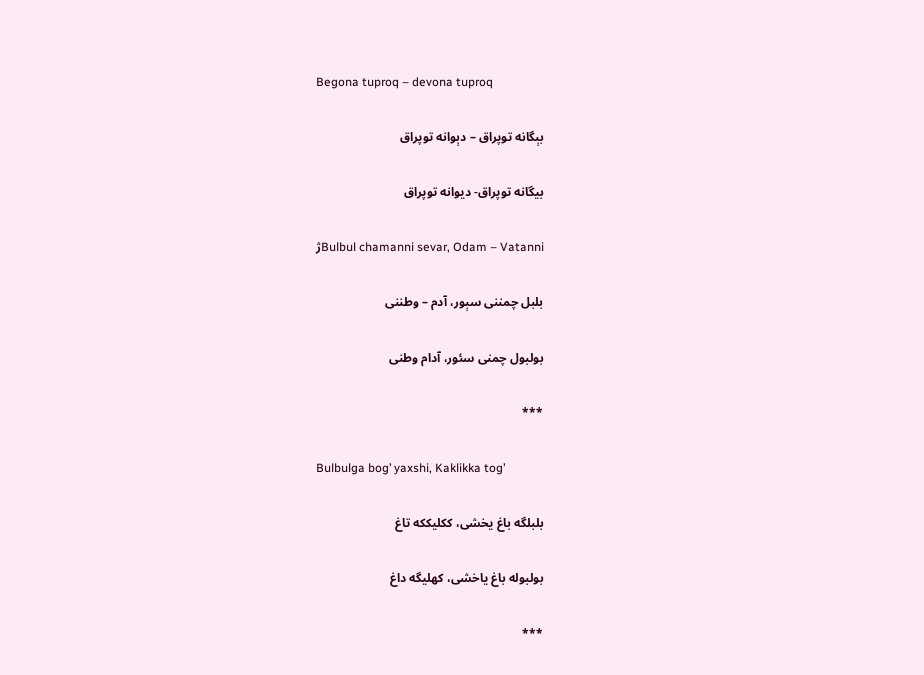Begona tuproq – devona tuproq

بېگانه‌ توپراق – دېوانه‌ توپراق

بیگانه توپراق- دیوانه توپراق

ژBulbul chamanni sevar, Odam – Vatanni

بلبل چمننی سېور، آدم – وطننی

بولبول چمنی سئور، آدام وطنی

***

Bulbulga bog’ yaxshi, Kaklikka tog’

بلبلگه باغ یخشی، ککلیککه تاغ

بولبوله باغ یاخشی، کهلیگه داغ

***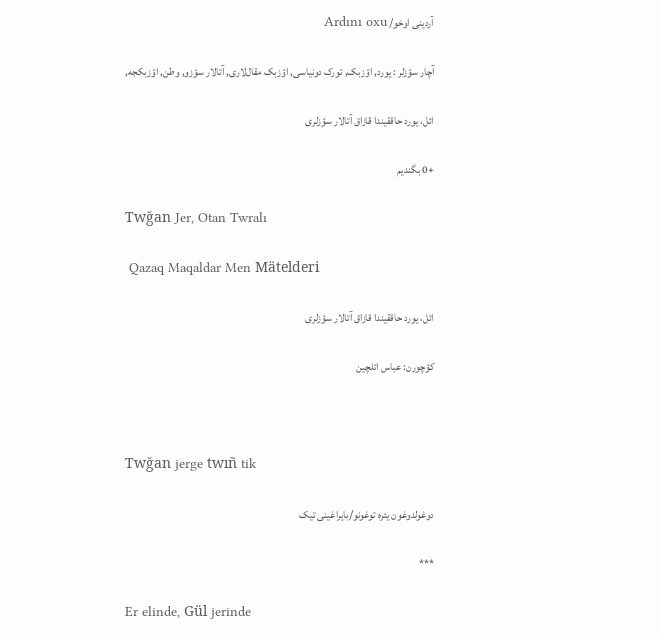آردینی اوخو/ Ardını oxu

آچار سؤزلر : یورد, اؤزبک, تورک دونیاسی, اؤزبک مقال‌‌لاری, آتالار سؤزو, وطن, اؤزبکجه,

ائل، یورد حاققیندا قازاق آتالار سؤزلری

+0 بگندیم

Twğan Jer, Otan Twralı

 Qazaq Maqaldar Men Mätelderi

ائل، یورد حاققیندا قازاق آتالار سؤزلری

کؤچورن: عباس ائلچین



Twğan jerge twıñ tik

دوغولدوغون یئره توغونو/بایراغینی تیک

***

Er elinde, Gül jerinde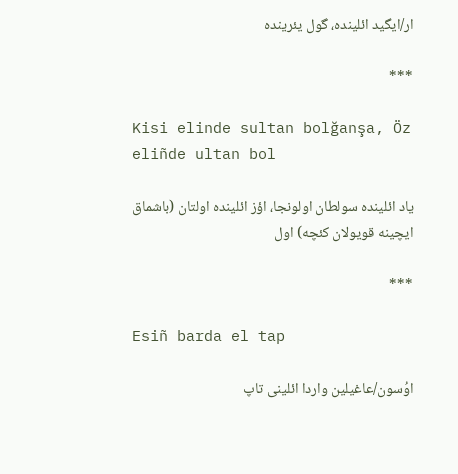ار/ایگید ائلینده، گول یئرینده

***

Kisi elinde sultan bolğanşa, Öz eliñde ultan bol

یاد ائلینده سولطان اولونجا، اؤز ائلینده اولتان (باشماق ایچینه قویولان کئچه) اول

***

Esiñ barda el tap

اوُسون/عاغیلین واردا ائلینی تاپ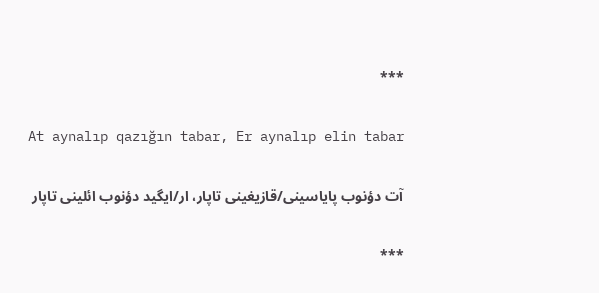***

At aynalıp qazığın tabar, Er aynalıp elin tabar

آت دؤنوب پایاسینی/قازیغینی تاپار، ار/ایگید دؤنوب ائلینی تاپار

***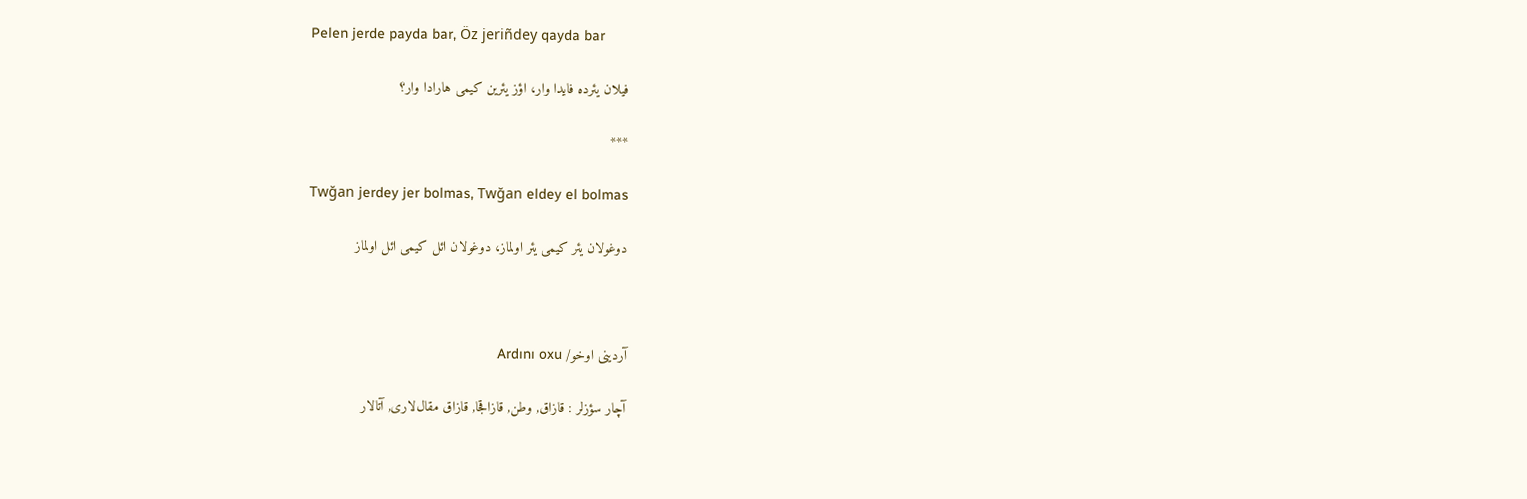Pelen jerde payda bar, Öz jeriñdey qayda bar

فیلان یئرده فایدا وار، اؤز یئرین کیمی هارادا وار؟

***

Twğan jerdey jer bolmas, Twğan eldey el bolmas

دوغولان یئر کیمی یئر اولماز، دوغولان ائل کیمی ائل اولماز



آردینی اوخو/ Ardını oxu

آچار سؤزلر : قازاق, وطن, قازاقجا, قازاق مقال‌لاری, آتالار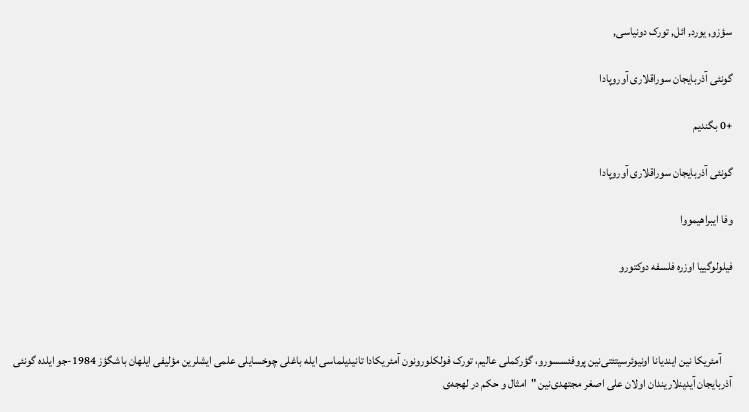سؤزو, یورد, ائل, تورک دونیاسی,

گونئی آذربایجان سوراقلاری آوروپادا

+0 بگندیم

گونئی آذربایجان سوراقلاری آوروپادا

وفا ایبراهیمووا

فیلولوگییا اوزره فلسفه دوکتورو



     آمئریکا نین ایندیانا اونیوئرسیتئتی‌‌نین پروفئسسورو، گؤرکملی عالیم، تورک فولکلورونون آمئریکادا تانیدیلماسی ایله باغلی چوخسایلی علمی ایشلرین مؤلیفی ایلهان باشگؤز 1984-جو ایلده گونئی آذربایجان آیدینلاریندان اولان علی اصغر مجتهدی‌نین "امثال و حکم در لهجه‌ی‌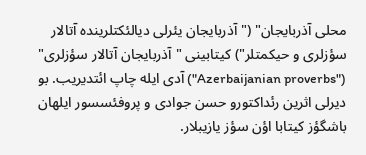محلی آذربایجان" ("آذربایجان یئرلی دیالئکتلرینده آتالار سؤزلری و حیکمتلر") کیتابینی "آذربایجان آتالار سؤزلری" ("Azerbaijanian proverbs") آدی ایله چاپ ائتدیریب. بو دیرلی اثرین رئداکتورو حسن جوادی و پروفئسسور ایلهان باشگؤز کیتابا اؤن سؤز یازیبلار.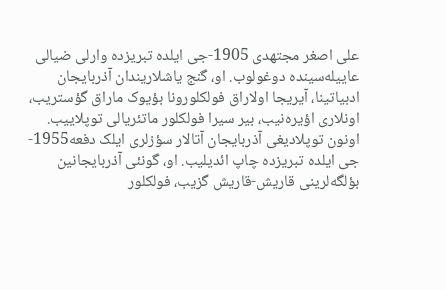علی اصغر مجتهدی 1905-جی ایلده تبریزده وارلی ضیالی عاییله‌سینده دوغولوب. او، گنج یاشلاریندان آذربایجان ادبیاتینا، آیریجا اولاراق فولکلورونا بؤیوک ماراق گؤستریب، اونلاری اؤیره‌نیب، بیر سیرا فولکلور ماتئریالی توپلاییب. اونون توپلادیغی آذربایجان آتالار سؤزلری ایلک دفعه1955-جی ایلده تبریزده چاپ ائدیلیب. او، گونئی آذربایجا‌نین بؤلگه‌لرینی قاریش-قاریش گزیب، فولکلور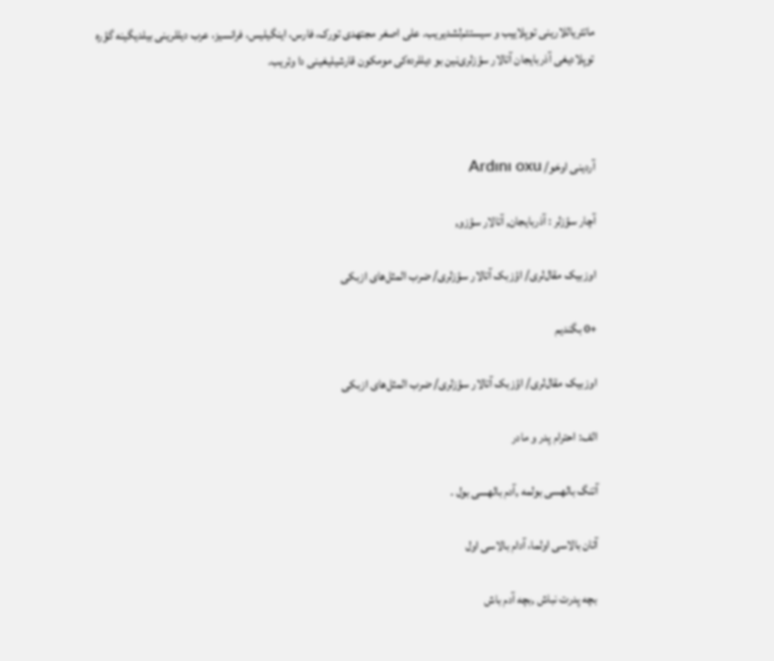ماتئریاللارینی توپلاییب و سیستئم‌لشدیریب. علی اصغر مجتهدی تورک، فارس، اینگیلیس، فرانسیز، عرب دیللرینی بیلدیگینه گؤره توپلادیغی آذربایجان آتالار سؤزلری‌نین بو دیللرده‌کی مومکون قارشیلیغینی دا وئریب.



آردینی اوخو/ Ardını oxu

آچار سؤزلر : آذربایجان, آتالار سؤزو,

اوزبیک مقال‌لری/ اؤزبک آتالار سؤزلری/ ضرب المثل‌های ازبکی

+0 بگندیم

اوزبیک مقال‌لری/ اؤزبک آتالار سؤزلری/ ضرب المثل‌های ازبکی

الف: احترام پدر و مادر

آتنگ بالهسی بولمه ,آدم بالهسی بول .

آتان بالاسی اولما، آدام بالاسی اول

 بچه پدرت نباش ,بچه آدم باش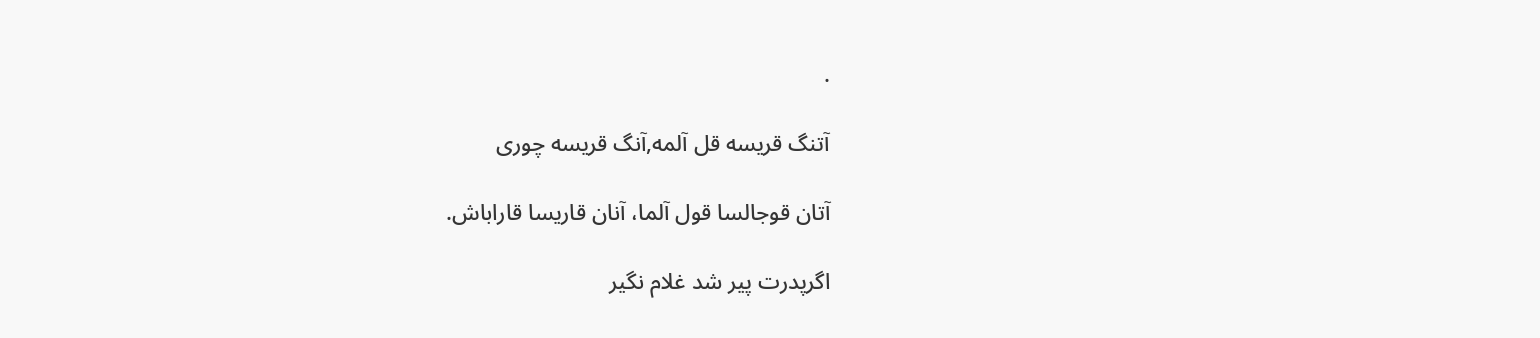.

آتنگ قریسه قل آلمه,آنگ قریسه چوری

آتان قوجالسا قول آلما، آنان قاریسا قاراباش.

اگرپدرت پیر شد غلام نگیر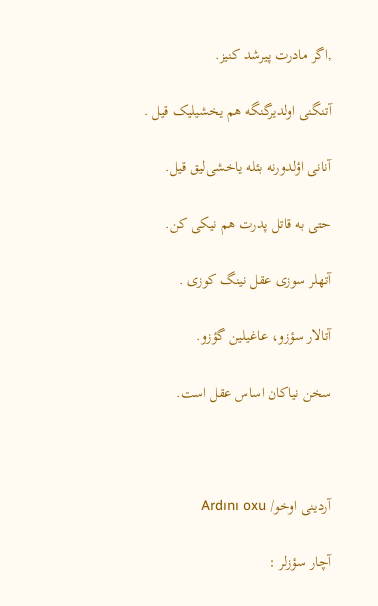,اگر مادرت پیرشد کنیز.

آتنگنی اولدیرگنگه هم یخشیلیک قیل .

آنانی اؤلدورنه بئله یاخشی‌لیق قیل.

حتی به قاتل پدرت هم نیکی کن.

آتهلر سوزی عقل نینگ کوزی .

آتالار سؤزو، عاغیلین گؤزو.

سخن نیاکان اساس عقل است.



آردینی اوخو/ Ardını oxu

آچار سؤزلر :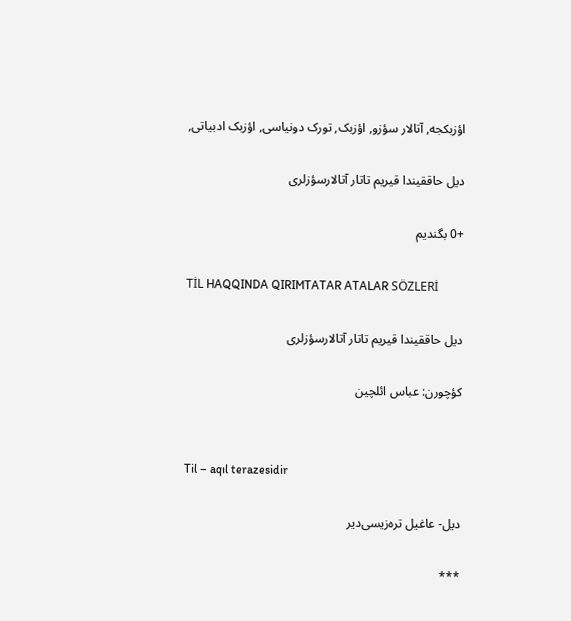اؤزبکجه, آتالار سؤزو, اؤزبک, تورک دونیاسی, اؤزبک ادبیاتی,

دیل حاققیندا قیریم‌ تاتار آتالارسؤزلری

+0 بگندیم

TİL HAQQINDA QIRIMTATAR ATALAR SÖZLERİ

دیل حاققیندا قیریم‌ تاتار آتالارسؤزلری

کؤچورن: عباس ائلچین


Til – aqıl terazesidir

دیل- عاغیل تره‌زیسی‌دیر

***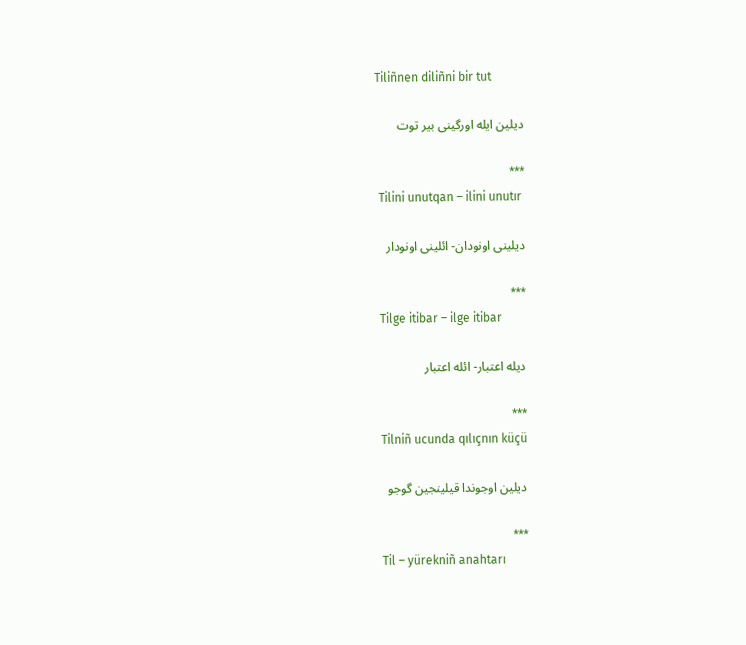Tiliñnen diliñni bir tut

دیلین ایله اورگینی بیر توت

***
 Tilini unutqan – ilini unutır

دیلینی اونودان- ائلینی اونودار

***
 Tilge itibar – ilge itibar

دیله اعتبار- ائله اعتبار

***
 Tilniñ ucunda qılıçnın küçü

دیلین اوجوندا قیلینجین گوجو

***
 Til – yürekniñ anahtarı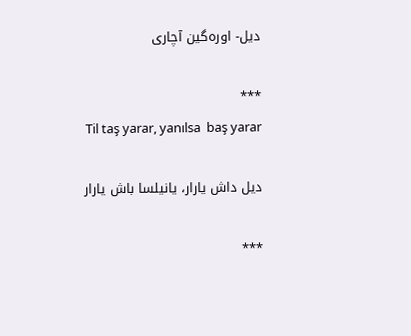دیل- اوره‌گین آچاری

***
 Til taş yarar, yanılsa  baş yarar

دیل داش یارار، یانیلسا باش یارار

***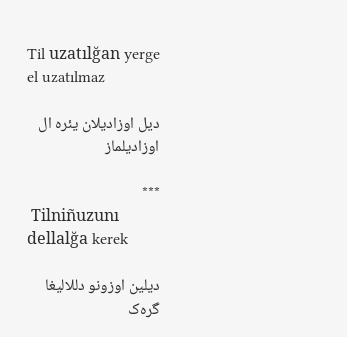Til uzatılğan yerge el uzatılmaz

دیل اوزادیلان یئره ال اوزادیلماز

***
 Tilniñuzunı dellalğa kerek

دیلین اوزونو دللالیغا گره‌ک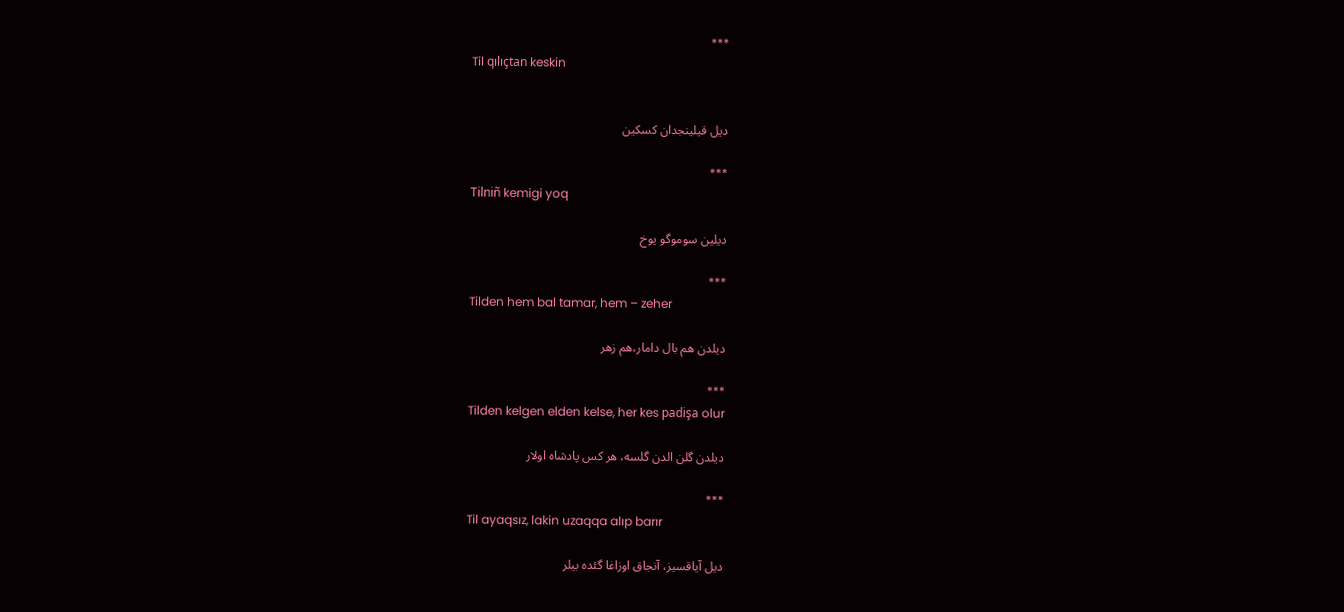***
 Til qılıçtan keskin


دیل قیلینجدان کسکین

***
 Tilniñ kemigi yoq

دیلین سوموگو یوخ

***
 Tilden hem bal tamar, hem – zeher

دیلدن هم بال دامار،هم زهر

***
 Tilden kelgen elden kelse, her kes padişa olur

دیلدن گلن الدن گلسه، هر کس پادشاه اولار

***
 Til ayaqsız, lakin uzaqqa alıp barır

دیل آیاقسیز، آنجاق اوزاغا گئده بیلر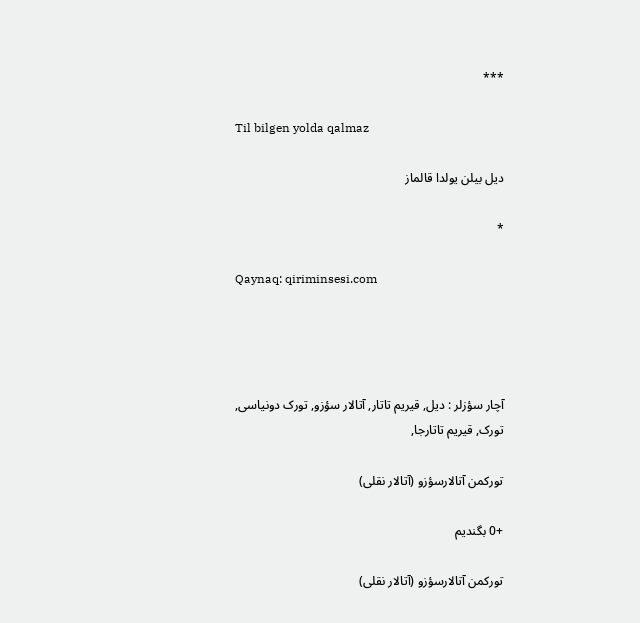***

Til bilgen yolda qalmaz

دیل بیلن یولدا قالماز

*

Qaynaq: qiriminsesi.com




آچار سؤزلر : دیل, قیریم تاتار, آتالار سؤزو, تورک دونیاسی, تورک, قیریم تاتارجا,

تورکمن آتالارسؤزو (آتالار نقلی)

+0 بگندیم

تورکمن آتالارسؤزو (آتالار نقلی)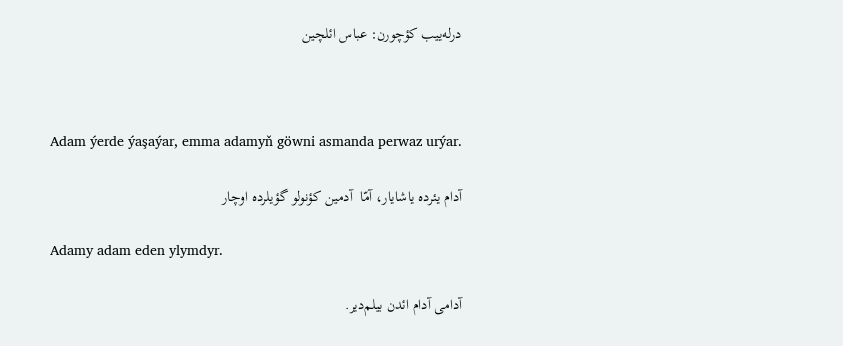درله‌ییب کؤچورن: عباس ائلچین



Adam ýerde ýaşaýar, emma adamyň göwni asmanda perwaz urýar.

آدام یئرده یاشایار، آمّا  آدمین کؤنولو گؤیلرده اوچار

Adamy adam eden ylymdyr.

آدامی آدام ائدن بیلم‌دیر.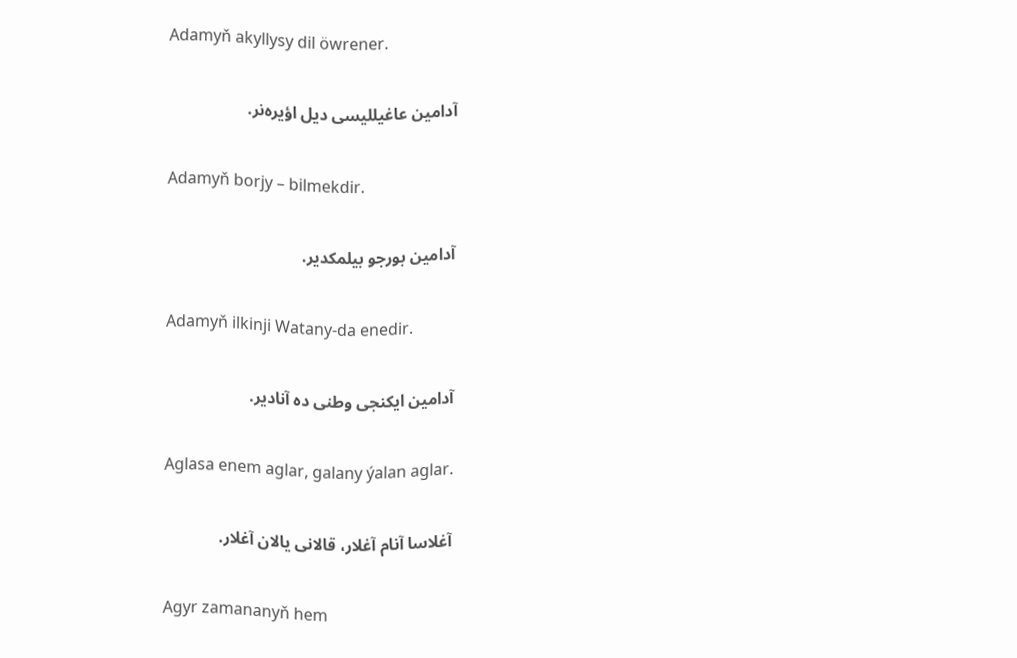Adamyň akyllysy dil öwrener.

آدامین عاغیللیسی دیل اؤیره‌نر.

Adamyň borjy – bilmekdir.

آدامین بورجو بیلمکدیر.

Adamyň ilkinji Watany-da enedir.

آدامین ایکنجی وطنی ده آنادیر.

Aglasa enem aglar, galany ýalan aglar.

آغلاسا آنام آغلار، قالانی یالان آغلار.

Agyr zamananyň hem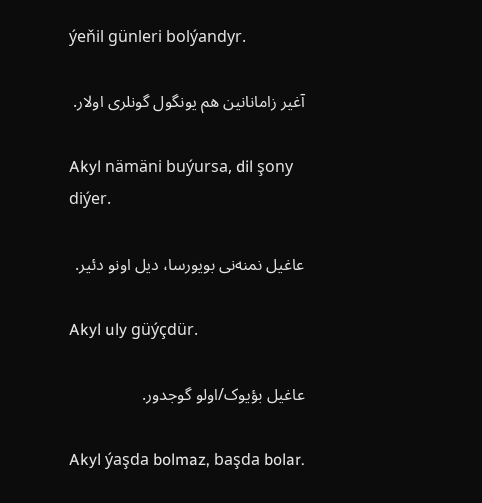ýeňil günleri bolýandyr.

آغیر زامانانین هم یونگول گونلری اولار.

Akyl nämäni buýursa, dil şony diýer.

عاغیل نمنه‌نی بویورسا، دیل اونو دئیر.

Akyl uly güýçdür.

عاغیل بؤیوک/اولو گوجدور.

Akyl ýaşda bolmaz, başda bolar.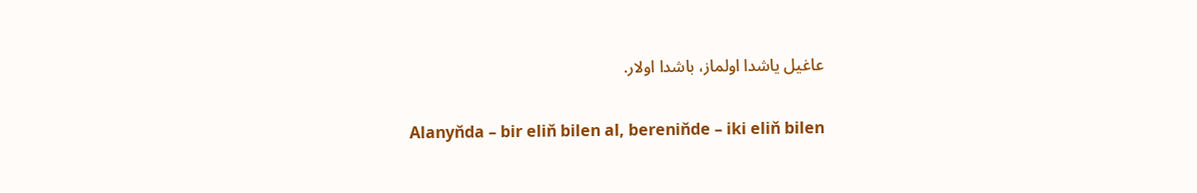عاغیل یاشدا اولماز، باشدا اولار.

Alanyňda – bir eliň bilen al, bereniňde – iki eliň bilen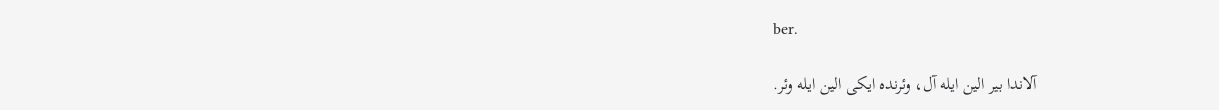ber.

آلاندا بیر الین ایله آل، وئرنده ایکی الین ایله وئر.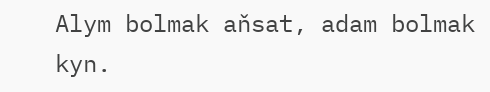Alym bolmak aňsat, adam bolmak kyn.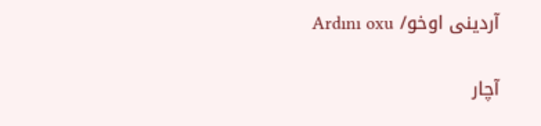آردینی اوخو/ Ardını oxu

آچار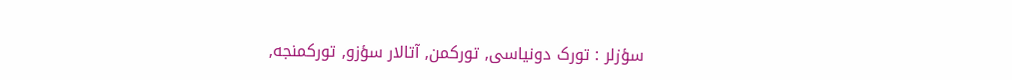سؤزلر : تورک دونیاسی, تورکمن, آتالار سؤزو, تورکمنجه,